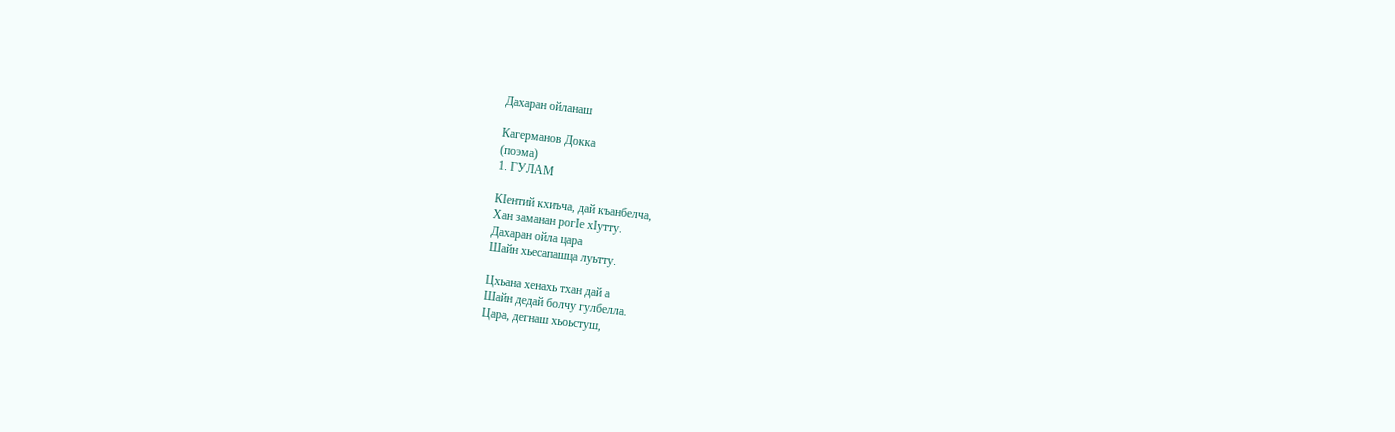Дахаран ойланаш

Кагерманов Докка
(поэма)
1. ГУЛАМ

КIентий кхиъча, дай къанбелча,
Хан заманан рогIе хIутту.
Дахаран ойла цара
Шайн хьесапашца луьтту.

Цхьана хенахь тхан дай а
Шайн дедай болчу гулбелла.
Цара, дегнаш хьоьстуш,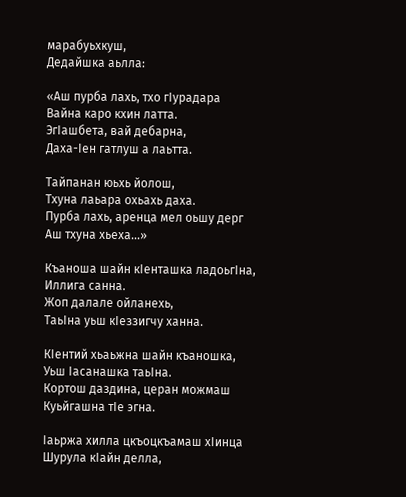марабуьхкуш,
Дедайшка аьлла:

«Аш пурба лахь, тхо гIурадара
Вайна каро кхин латта.
ЭгIашбета, вай дебарна,
Даха-Iен гатлуш а лаьтта.

Тайпанан юьхь йолош,
Тхуна лаьара охьахь даха.
Пурба лахь, аренца мел оьшу дерг
Аш тхуна хьеха…»

Къаноша шайн кIенташка ладоьгIна,
Иллига санна.
Жоп далале ойланехь,
ТаьIна уьш кIеззигчу ханна.

КIентий хьаьжна шайн къаношка,
Уьш Iасанашка таьIна.
Кортош даздина, церан можмаш
Куьйгашна тIе эгна.

Iаьржа хилла цкъоцкъамаш хIинца
Шурула кIайн делла,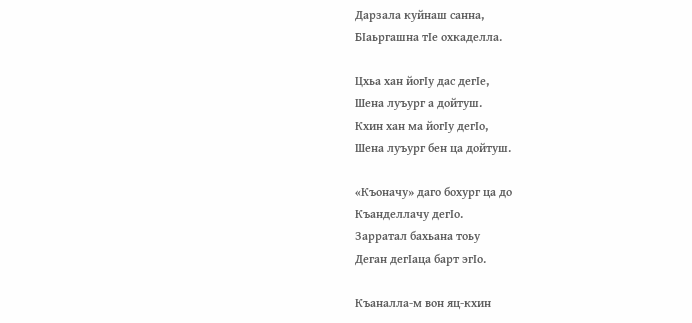Дарзала куйнаш санна,
БIаьргашна тIе охкаделла.

Цхьа хан йогIу дас дегIе,
Шена луъург а дойтуш.
Кхин хан ма йогIу дегIо,
Шена луъург бен ца дойтуш.

«Къоначу» даго бохург ца до
Къанделлачу дегIо.
Зарратал бахьана тоьу
Деган дегIаца барт эгIо.

Къаналла-м вон яц-кхин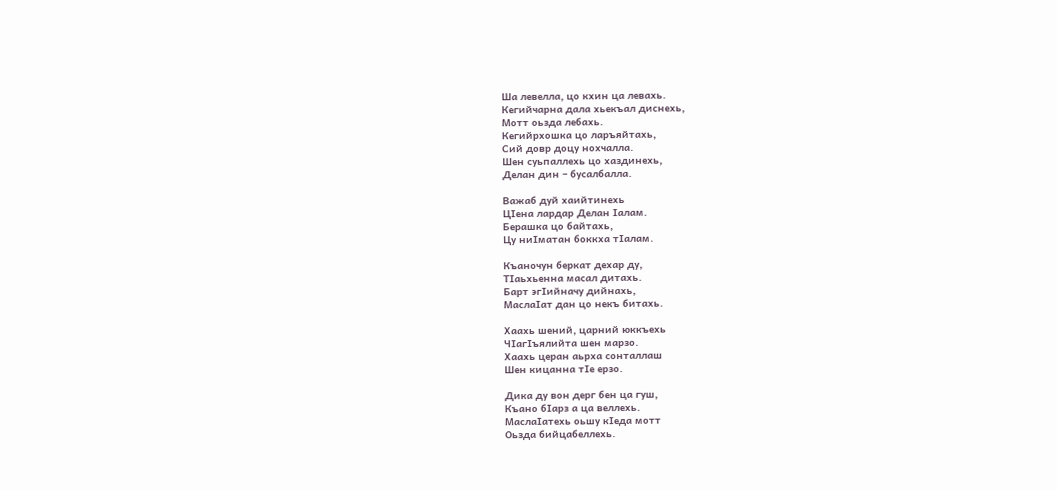Ша левелла, цо кхин ца левахь.
Кегийчарна дала хьекъал диснехь,
Мотт оьзда лебахь.
Кегийрхошка цо ларъяйтахь,
Сий довр доцу нохчалла.
Шен суьпаллехь цо хаздинехь,
Делан дин – бусалбалла.

Важаб дуй хаийтинехь
ЦIена лардар Делан Iалам.
Берашка цо байтахь,
Цу ниIматан боккха тIалам.

Къаночун беркат дехар ду,
ТIаьхьенна масал дитахь.
Барт эгIийначу дийнахь,
МаслаIат дан цо некъ битахь.

Хаахь шений, царний юккъехь
ЧIагIъялийта шен марзо.
Хаахь церан аьрха сонталлаш
Шен кицанна тIе ерзо.

Дика ду вон дерг бен ца гуш,
Къано бIарз а ца веллехь.
МаслаIатехь оьшу кIеда мотт
Оьзда бийцабеллехь.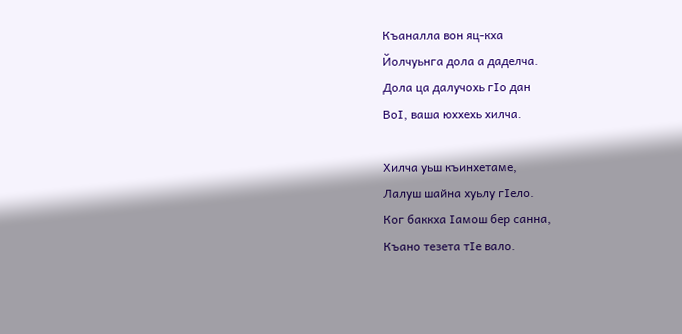Къаналла вон яц-кха
Йолчуьнга дола а даделча.
Дола ца далучохь гIо дан
ВоI, ваша юххехь хилча.

Хилча уьш къинхетаме,
Лалуш шайна хуьлу гIело.
Ког баккха Iамош бер санна,
Къано тезета тIе вало.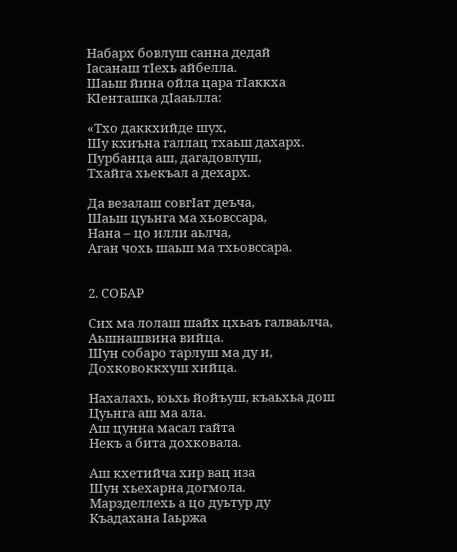Набарх бовлуш санна дедай
Iасанаш тIехь айбелла.
Шаьш йина ойла цара тIаккха
КIенташка дIааьлла:

«Тхо даккхийде шух,
Шу кхиъна галлац тхаьш дахарх.
Пурбанца аш, дагадовлуш,
Тхайга хьекъал а дехарх.

Да везалаш совгIат деъча,
Шаьш цуьнга ма хьовссара,
Нана – цо илли аьлча,
Аган чохь шаьш ма тхьовссара.


2. СОБАР

Сих ма лолаш шайх цхьаъ галваьлча,
Аьшнашвина вийца.
Шун собаро тарлуш ма ду и,
Дохковоккхуш хийца.

Нахалахь, юьхь йойъуш, къаьхьа дош
Цуьнга аш ма ала.
Аш цунна масал гайта
Некъ а бита дохковала.

Аш кхетийча хир вац иза
Шун хьехарна догмола.
Марзделлехь а цо дуьтур ду
Къадахана Iаьржа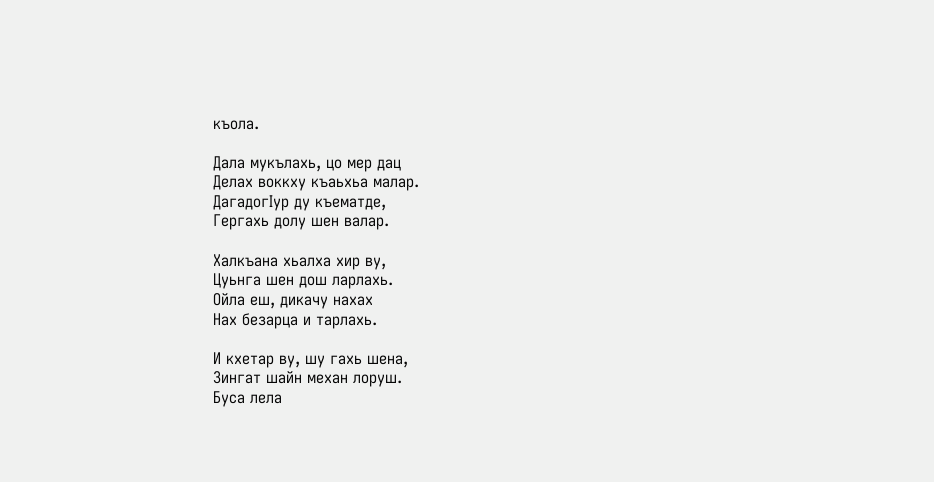къола.

Дала мукълахь, цо мер дац
Делах воккху къаьхьа малар.
ДагадогIур ду къематде,
Гергахь долу шен валар.

Халкъана хьалха хир ву,
Цуьнга шен дош ларлахь.
Ойла еш, дикачу нахах
Нах безарца и тарлахь.

И кхетар ву, шу гахь шена,
Зингат шайн механ лоруш.
Буса лела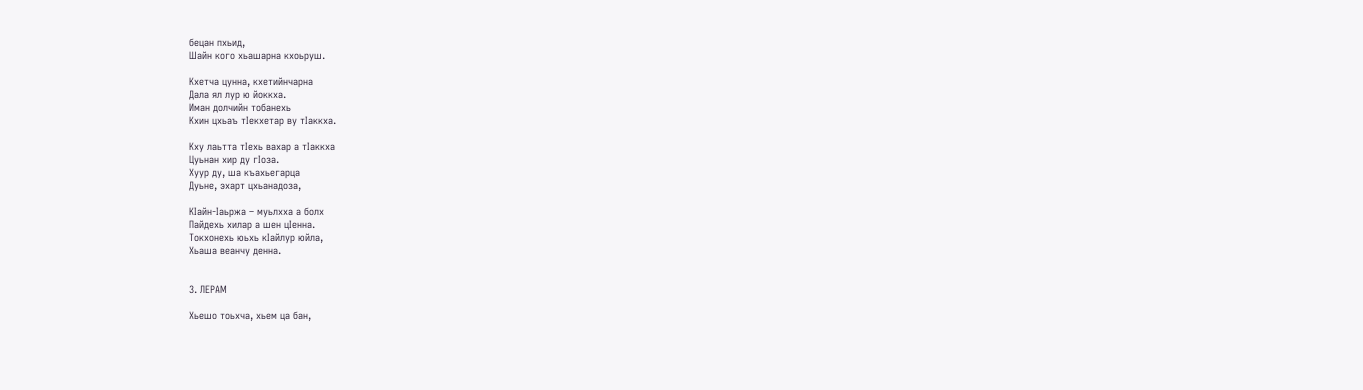бецан пхьид,
Шайн кого хьашарна кхоьруш.

Кхетча цунна, кхетийнчарна
Дала ял лур ю йоккха.
Иман долчийн тобанехь
Кхин цхьаъ тIекхетар ву тIаккха.

Кху лаьтта тIехь вахар а тIаккха
Цуьнан хир ду гIоза.
Хуур ду, ша къахьегарца
Дуьне, эхарт цхьанадоза,

КIайн-Iаьржа – муьлхха а болх
Пайдехь хилар а шен цIенна.
Токхонехь юьхь кIайлур юйла,
Хьаша веанчу денна.


3. ЛЕРАМ

Хьешо тоьхча, хьем ца бан,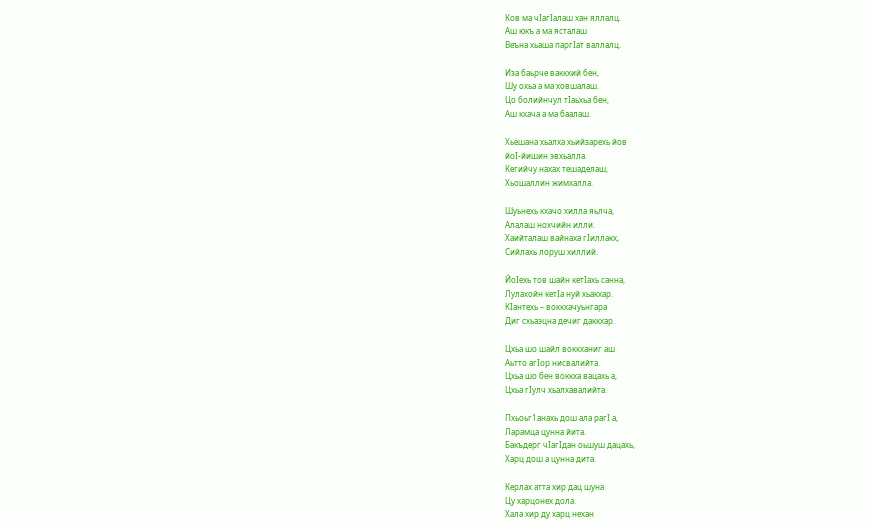Ков ма чIагIалаш хан яллалц.
Аш юкъ а ма ясталаш
Веъна хьаша паргIат валлалц.

Иза баьрче ваккхий бен,
Шу охьа а ма ховшалаш.
Цо болийнчул тIаьхьа бен,
Аш кхача а ма баалаш.

Хьешана хьалха хьийзарехь йов
йоI-йишин эвхьалла.
Кегийчу нахах тешаделаш,
Хьошаллин жимхалла.

Шуьнехь кхачо хилла яьлча,
Алалаш нохчийн илли.
Хаийталаш вайнаха гIиллакх,
Сийлахь лоруш хиллий.

ЙоIехь тов шайн кетIахь санна,
Лулахойн кетIа нуй хьакхар.
КIантехь – воккхачуьнгара
Диг схьаэцна дечиг даккхар.

Цхьа шо шайл воккханиг аш
Аьтто агIор нисвалийта.
Цхьа шо бен воккха вацахь а,
Цхьа гIулч хьалхавалийта.

Пхьоьг1анахь дош ала рагI а,
Ларамца цунна йита.
Бакъдерг чIагIдан оьшуш дацахь,
Харц дош а цунна дита.

Керлах атта хир дац шуна
Цу харцонех дола.
Хала хир ду харц нехан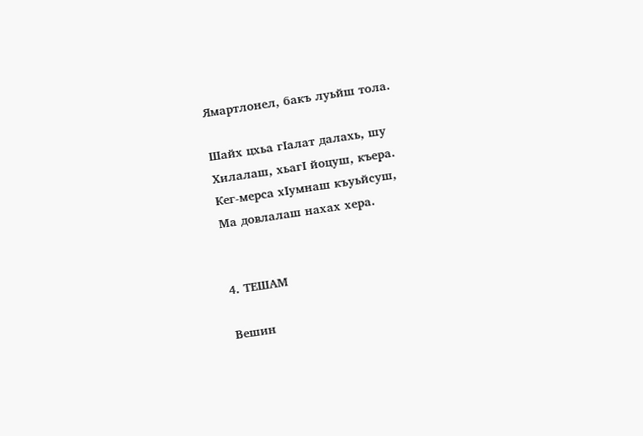Ямартлонел, бакъ луьйш тола.

Шайх цхьа гIалат далахь, шу
Хилалаш, хьагI йоцуш, къера.
Кег-мерса хIумнаш къуьйсуш,
Ма довлалаш нахах хера.


4. ТЕШАМ

Вешин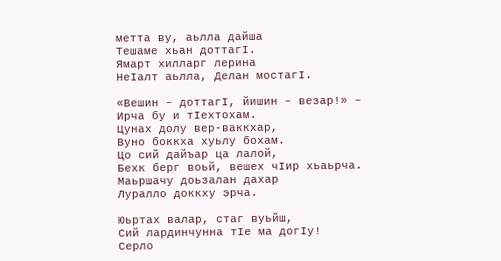метта ву, аьлла дайша
Тешаме хьан доттагI.
Ямарт хилларг лерина
НеIалт аьлла, Делан мостагI.

«Вешин – доттагI, йишин – везар!» –
Ирча бу и тIехтохам.
Цунах долу вер-ваккхар,
Вуно боккха хуьлу бохам.
Цо сий дайъар ца лалой,
Бехк берг воьй, вешех чIир хьаьрча.
Маьршачу доьзалан дахар
Луралло доккху эрча.

Юьртах валар, стаг вуьйш,
Сий лардинчунна тIе ма догIу!
Серло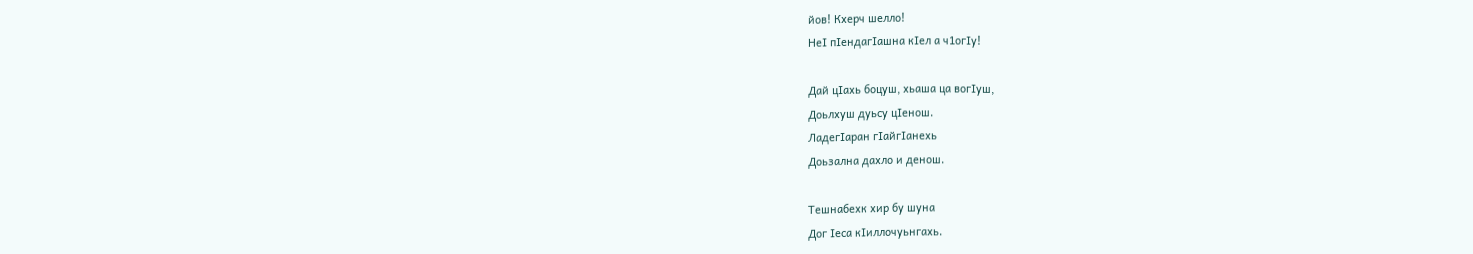йов! Кхерч шелло!
НеI пIендагIашна кIел а ч1огIу!

Дай цIахь боцуш, хьаша ца вогIуш,
Доьлхуш дуьсу цIенош.
ЛадегIаран гIайгIанехь
Доьзална дахло и денош.

Тешнабехк хир бу шуна
Дог Iеса кIиллочуьнгахь.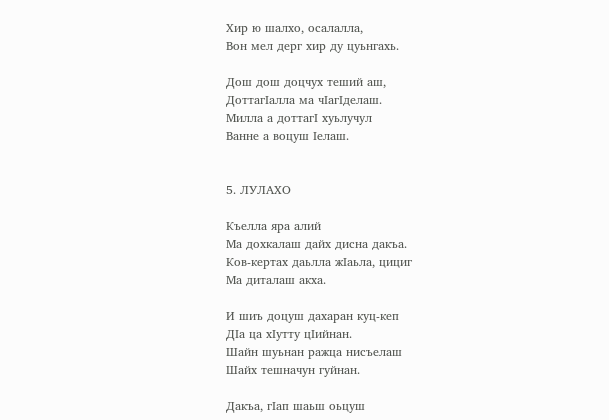Хир ю шалхо, осалалла,
Вон мел дерг хир ду цуьнгахь.

Дош дош доцчух теший аш,
ДоттагIалла ма чIагIделаш.
Милла а доттагI хуьлучул
Ванне а воцуш Iелаш.


5. ЛУЛАХО

Къелла яра алий
Ма дохкалаш дайх дисна дакъа.
Ков-кертах даьлла жIаьла, цициг
Ма диталаш акха.

И шиъ доцуш дахаран куц-кеп
ДIа ца хIутту цIийнан.
Шайн шуьнан ражца нисъелаш
Шайх тешначун гуйнан.

Дакъа, гIап шаьш оьцуш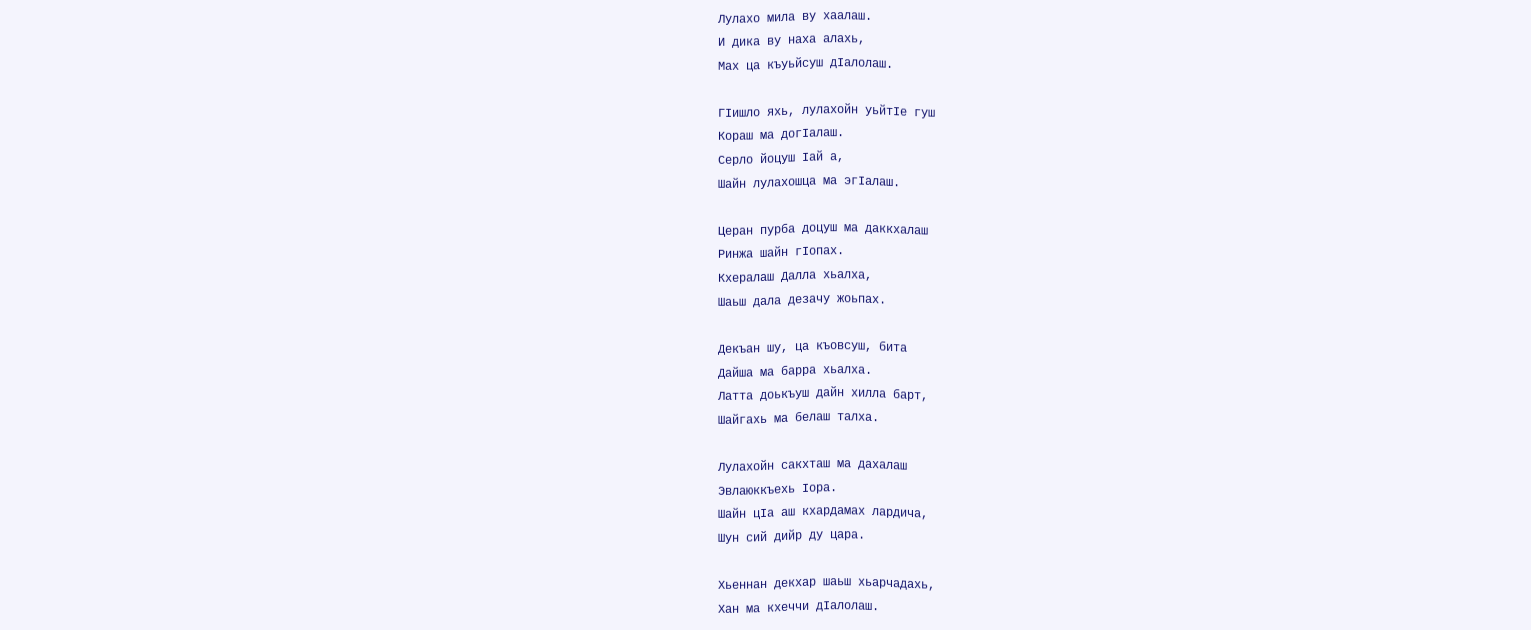Лулахо мила ву хаалаш.
И дика ву наха алахь,
Мах ца къуьйсуш дIалолаш.

ГIишло яхь, лулахойн уьйтIе гуш
Кораш ма догIалаш.
Серло йоцуш Iай а,
Шайн лулахошца ма эгIалаш.

Церан пурба доцуш ма даккхалаш
Ринжа шайн гIопах.
Кхералаш Далла хьалха,
Шаьш дала дезачу жоьпах.

Декъан шу, ца къовсуш, бита
Дайша ма барра хьалха.
Латта доькъуш дайн хилла барт,
Шайгахь ма белаш талха.

Лулахойн сакхташ ма дахалаш
Эвлаюккъехь Iора.
Шайн цIа аш кхардамах лардича,
Шун сий дийр ду цара.

Хьеннан декхар шаьш хьарчадахь,
Хан ма кхеччи дIалолаш.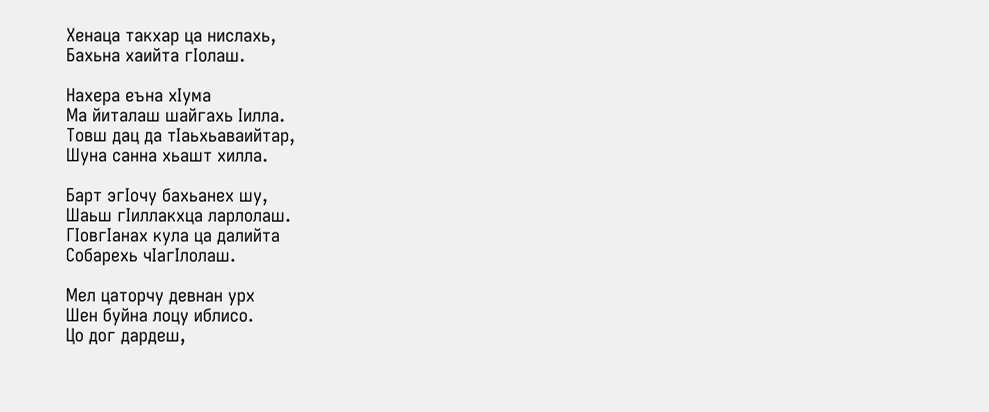Хенаца такхар ца нислахь,
Бахьна хаийта гIолаш.

Нахера еъна хIума
Ма йиталаш шайгахь Iилла.
Товш дац да тIаьхьаваийтар,
Шуна санна хьашт хилла.

Барт эгIочу бахьанех шу,
Шаьш гIиллакхца ларлолаш.
ГIовгIанах кула ца далийта
Собарехь чIагIлолаш.

Мел цаторчу девнан урх
Шен буйна лоцу иблисо.
Цо дог дардеш,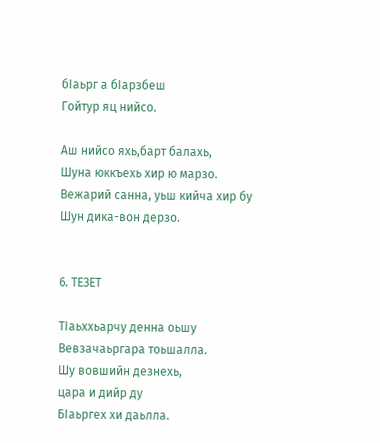бIаьрг а бIарзбеш
Гойтур яц нийсо.

Аш нийсо яхь,барт балахь,
Шуна юккъехь хир ю марзо.
Вежарий санна, уьш кийча хир бу
Шун дика-вон дерзо.


6. ТЕЗЕТ

ТIаьххьарчу денна оьшу
Вевзачаьргара тоьшалла.
Шу вовшийн дезнехь,
цара и дийр ду
БIаьргех хи даьлла.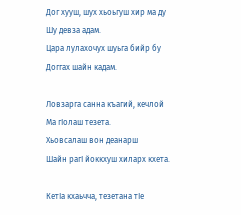Дог хууш, шух хьоьгуш хир ма ду
Шу девза адам.
Цара лулахочух шуьга бийр бу
Доггах шайн кадам.

Ловзарга санна къагий, кечлой
Ма гIолаш тезета.
Хьовсалаш вон деанарш
Шайн рагI йоккхуш хиларх кхета.

КетIа кхаьчча, тезетана тIе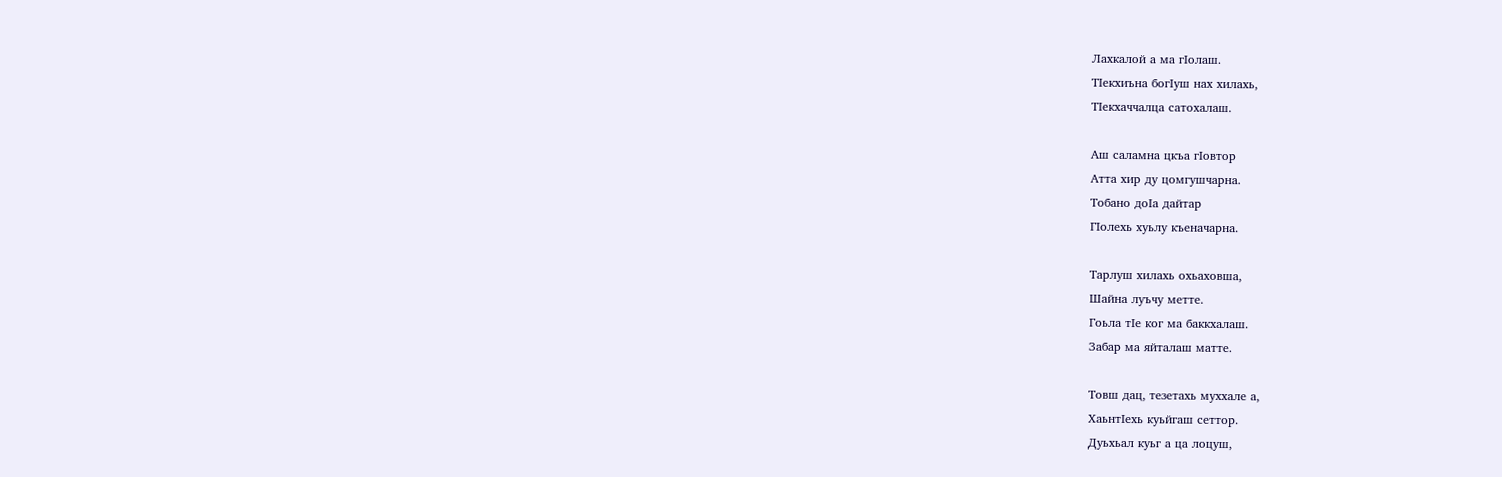Лахкалой а ма гIолаш.
ТIекхиъна богIуш нах хилахь,
ТIекхаччалца сатохалаш.

Аш саламна цкъа гIовтор
Атта хир ду цомгушчарна.
Тобано доIа дайтар
ГIолехь хуьлу къеначарна.

Тарлуш хилахь охьаховша,
Шайна луъчу метте.
Гоьла тIе ког ма баккхалаш.
Забар ма яйталаш матте.

Товш дац, тезетахь муххале а,
ХаьнтIехь куьйгаш сеттор.
Дуьхьал куьг а ца лоцуш,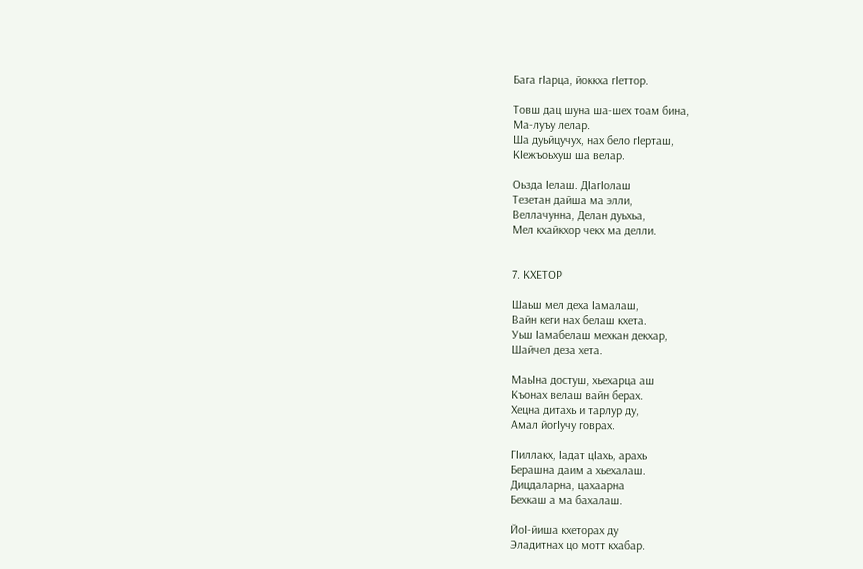Бага гIарца, йоккха гIеттор.

Товш дац шуна ша-шех тоам бина,
Ма-луъу лелар.
Ша дуьйцучух, нах бело гIерташ,
КIежъоьхуш ша велар.

Оьзда Iелаш. ДIагIолаш
Тезетан дайша ма элли,
Веллачунна, Делан дуьхьа,
Мел кхайкхор чекх ма делли.


7. КХЕТОР

Шаьш мел деха Iамалаш,
Вайн кеги нах белаш кхета.
Уьш Iамабелаш мехкан декхар,
Шайчел деза хета.

МаьIна достуш, хьехарца аш
Къонах велаш вайн берах.
Хецна дитахь и тарлур ду,
Амал йогIучу говрах.

ГIиллакх, Iадат цIахь, арахь
Берашна даим а хьехалаш.
Дицдаларна, цахаарна
Бехкаш а ма бахалаш.

ЙоI-йиша кхеторах ду
Эладитнах цо мотт кхабар.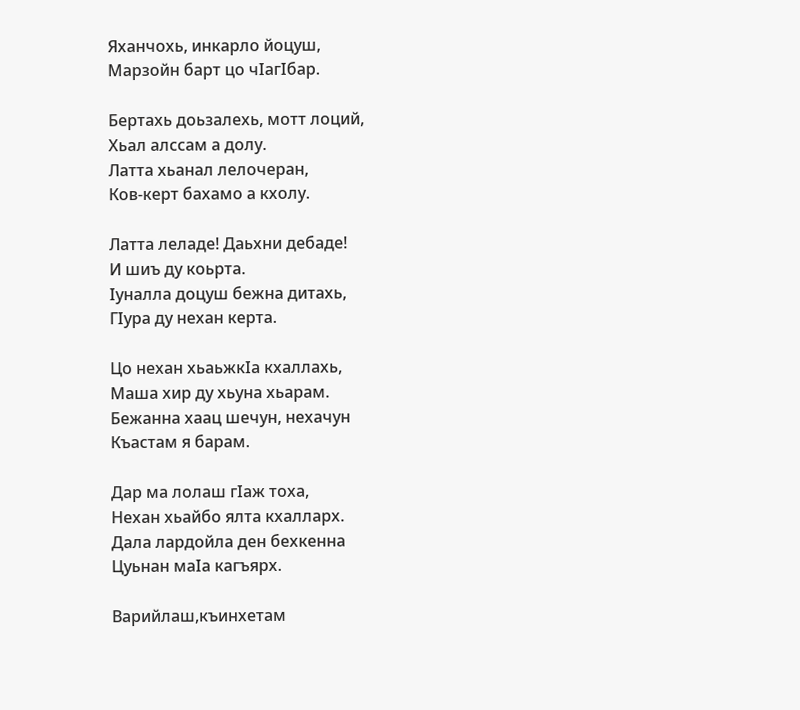Яханчохь, инкарло йоцуш,
Марзойн барт цо чIагIбар.

Бертахь доьзалехь, мотт лоций,
Хьал алссам а долу.
Латта хьанал лелочеран,
Ков-керт бахамо а кхолу.

Латта леладе! Даьхни дебаде!
И шиъ ду коьрта.
Iуналла доцуш бежна дитахь,
ГIура ду нехан керта.

Цо нехан хьаьжкIа кхаллахь,
Маша хир ду хьуна хьарам.
Бежанна хаац шечун, нехачун
Къастам я барам.

Дар ма лолаш гIаж тоха,
Нехан хьайбо ялта кхалларх.
Дала лардойла ден бехкенна
Цуьнан маIа кагъярх.

Варийлаш,къинхетам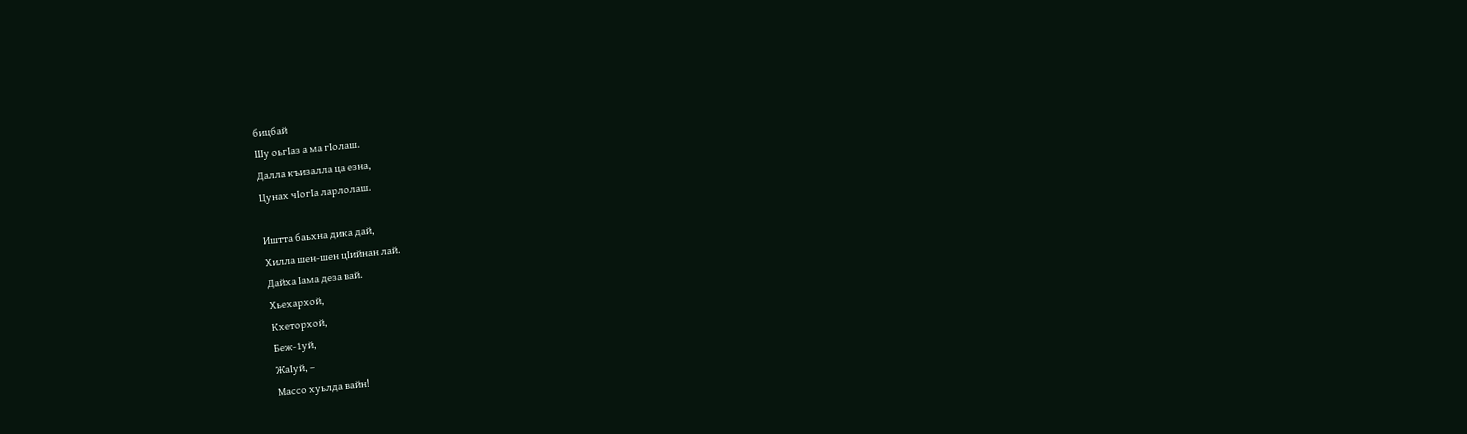бицбай
Шу оьгIаз а ма гIолаш.
Далла къизалла ца езна,
Цунах чIогIа ларлолаш.

Иштта баьхна дика дай,
Хилла шен-шен цIийнан лай.
Дайха Iама деза вай.
Хьехархой,
Кхеторхой,
Беж-1уй,
ЖаIуй, –
Массо хуьлда вайн!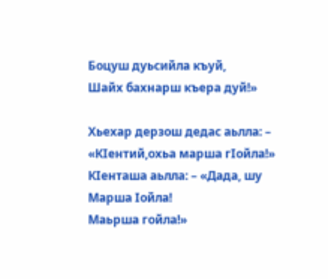Боцуш дуьсийла къуй,
Шайх бахнарш къера дуй!»

Хьехар дерзош дедас аьлла: –
«КIентий,охьа марша гIойла!»
КIенташа аьлла: – «Дада, шу
Марша Iойла!
Маьрша гойла!»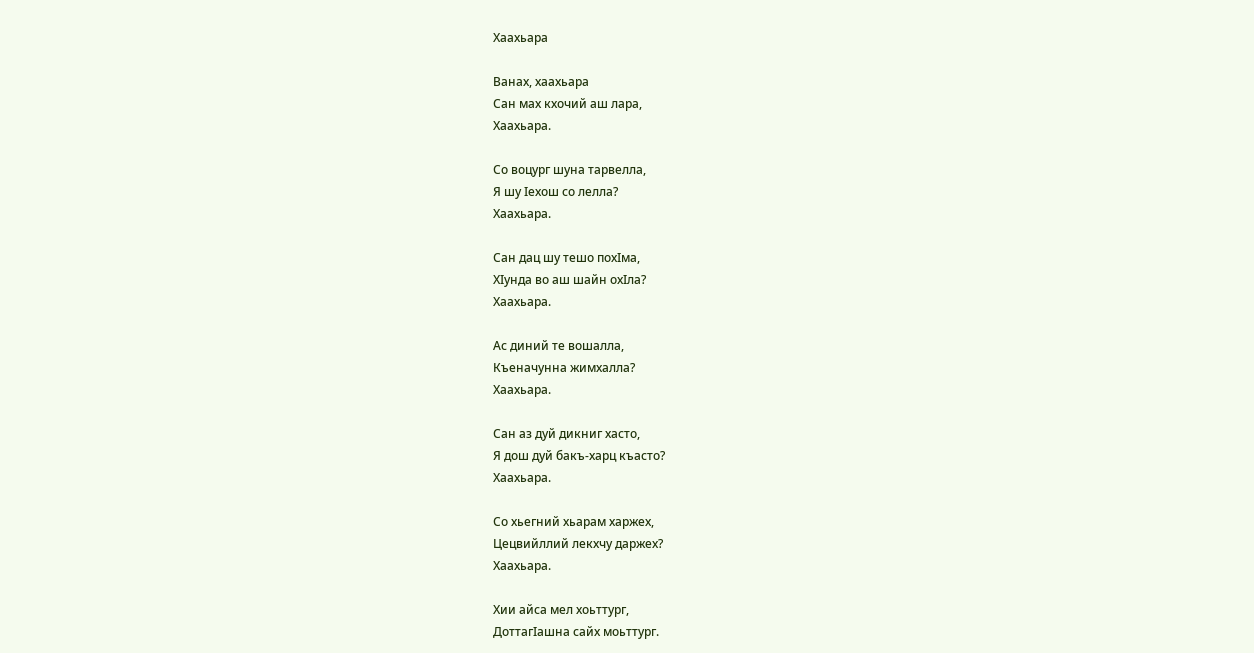Хаахьара

Ванах, хаахьара
Сан мах кхочий аш лара,
Хаахьара.

Со воцург шуна тарвелла,
Я шу Iехош со лелла?
Хаахьара.

Сан дац шу тешо похIма,
ХIунда во аш шайн охIла?
Хаахьара.

Ас диний те вошалла,
Къеначунна жимхалла?
Хаахьара.

Сан аз дуй дикниг хасто,
Я дош дуй бакъ-харц къасто?
Хаахьара.

Со хьегний хьарам харжех,
Цецвийллий лекхчу даржех?
Хаахьара.

Хии айса мел хоьттург,
ДоттагIашна сайх моьттург.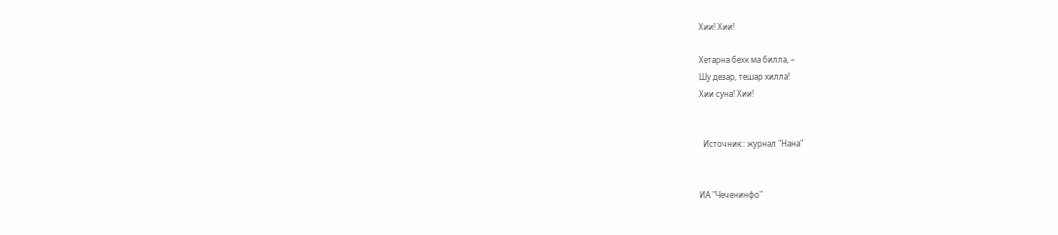Хии! Хии!

Хетарна бехк ма билла, –
Шу дезар, тешар хилла!
Хии суна! Хии!


  Источник:: журнал "Нана"


ИА "Чеченинфо"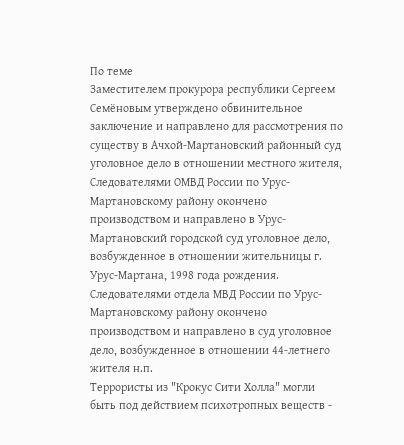По теме
Заместителем прокурора республики Сергеем Семёновым утверждено обвинительное заключение и направлено для рассмотрения по существу в Ачхой-Мартановский районный суд уголовное дело в отношении местного жителя,
Следователями ОМВД России по Урус-Мартановскому району окончено производством и направлено в Урус-Мартановский городской суд уголовное дело, возбужденное в отношении жительницы г. Урус-Мартана, 1998 года рождения.
Следователями отдела МВД России по Урус-Мартановскому району окончено производством и направлено в суд уголовное дело, возбужденное в отношении 44-летнего жителя н.п.
Террористы из "Крокус Сити Холла" могли быть под действием психотропных веществ -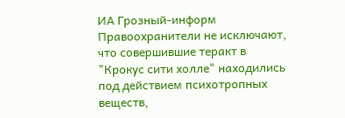ИА Грозный-информ Правоохранители не исключают, что совершившие теракт в "Крокус сити холле" находились под действием психотропных веществ,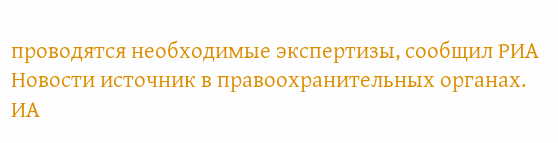проводятся необходимые экспертизы, сообщил РИА Новости источник в правоохранительных органах.
ИА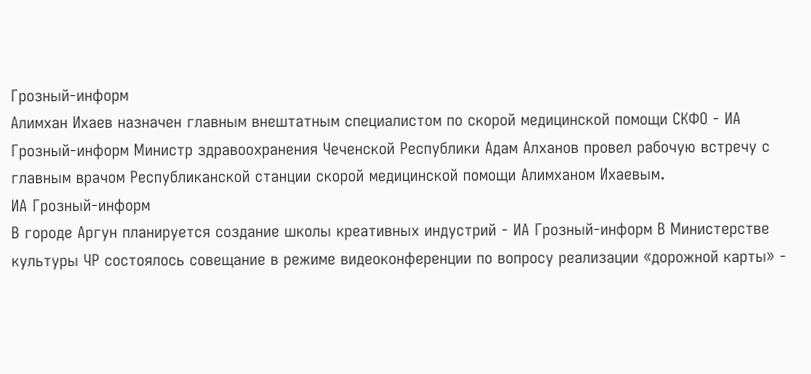Грозный-информ
Алимхан Ихаев назначен главным внештатным специалистом по скорой медицинской помощи СКФО - ИА Грозный-информ Министр здравоохранения Чеченской Республики Адам Алханов провел рабочую встречу с главным врачом Республиканской станции скорой медицинской помощи Алимханом Ихаевым.
ИА Грозный-информ
В городе Аргун планируется создание школы креативных индустрий - ИА Грозный-информ В Министерстве культуры ЧР состоялось совещание в режиме видеоконференции по вопросу реализации «дорожной карты» -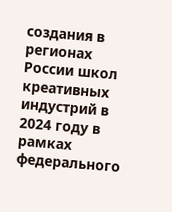создания в регионах России школ креативных индустрий в 2024 году в рамках федерального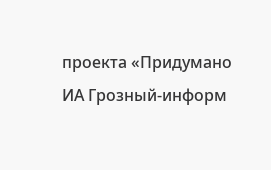проекта «Придумано
ИА Грозный-информ